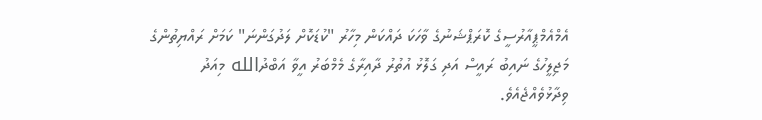އެމްއެމްޕީއާރުސީގެ ކޮރަޕްޝަނުގެ ވާހަކަ ދައްކަން މިހާރު "ކުޑަކޮށް ލަދުގަންނަ" ކަމަށް ރައްޔިތުންގެ މަޖިލީހުގެ ނައިބު ރައީސް އަދި ގަލޮޅު އުތުރު ދާއިރާގެ މެމްބަރު އީވާ އަބްދުالله މިއަދު ވިދާޅުވެއްޖެއެވެ.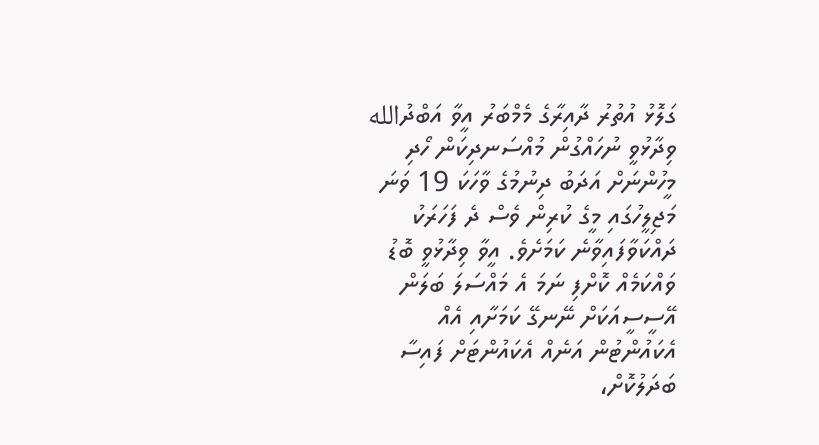ގަލޮޅު އުތުރު ދާއިރާގެ މެމްބަރު އީވާ އަބްދުالله ވިދާޅުވީ ނުހައްގުން މުއްސަނދިކަން ހޯދި މީހުންނަށް އަދަބު ދިނުމުގެ ވާހަކަ 19 ވަނަ މަޖިލީހުގައި މީގެ ކުރިން ވެސް ދެ ފަހަރަކު ދައްކަވާފައިވާނެ ކަމަށެވެ. އީވާ ވިދާޅުވީ ބޮޑު ވައްކަމެއް ކޮށްފި ނަމަ އެ މައްސަލަ ބަލަން އޭސީސީއަކަށް ނޭނގޭ ކަމަށާއި އެއް އެކައުންޓުން އަނެއް އެކައުންޓަށް ފައިސާ ބަދަލުކޮށް،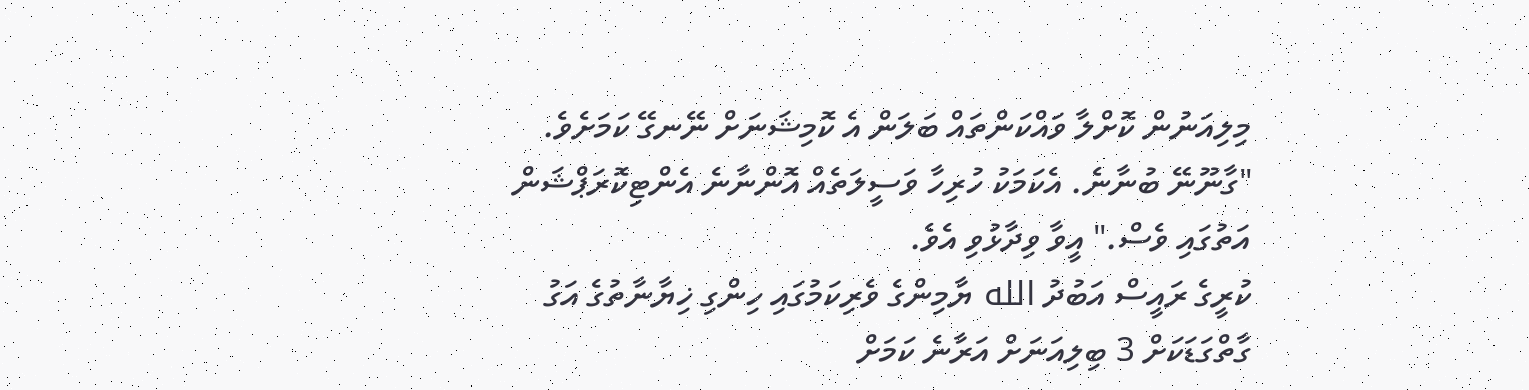މިލިއަނުން ކޮށްލާ ވައްކަންތައް ބަލަން އެ ކޮމިޝަނަށް ނޭނގޭ ކަމަށެވެ.
"ގާނޫނޭ ބުނާނެ. އެކަމަކު ހުރިހާ ވަސީލަތެއް އޮންނާނެ އެންޓިކޮރަޕްޝަން އަތުގައި ވެސް." އީވާ ވިދާޅުވި އެވެ.
ކުރީގެ ރައީސް އަބުދު الله ޔާމިންގެ ވެރިކަމުގައި ހިންގި ޚިޔާނާތުގެ އަގު ގާތްގަޑަކަށް 3 ބިލިއަނަށް އަރާނެ ކަމަށް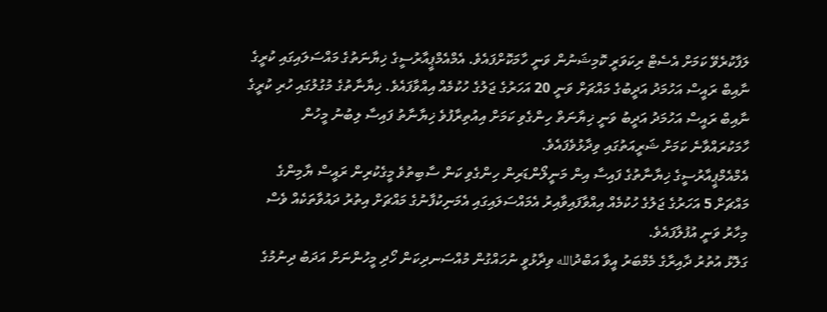ލަފާކުރެވޭ ކަމަށް އެސެޓް ރިކަވަރީ ކޮމިޝަނުން ވަނީ ހާމަކޮށްފައެވެ. އެމްއެމްޕީއާރުސީގެ ޚިޔާނަތުގެ މައްސަލައިގައި ކުރީގެ ނާއިބް ރައީސް އަހުމަދު އަދީބުގެ މައްޗަށް ވަނީ 20 އަހަރުގެ ޖަލުގެ ހުކުމެއް އިއްވާފައެވެ. ޚިޔާނާތުގެ މުގުލުގައި ހުރި ކުރީގެ ނާއިބް ރައީސް އަހުމަދު އަދީބު ވަނީ ޚިޔާނަތް ހިންގެވި ކަމަށް އިއުތިރާފުވެ ޚިޔާނާތު ފައިސާ ލިބުނު މީހުން ހާމަކުރައްވާނެ ކަމަށް ޝަރީއަތުގައި ވިދާޅުވެފައެވެ.
އެމްއެމްޕީއާރުސީގެ ޚިޔާނާތުގެ ފައިސާ އިން މަނީލޯންޑަރިން ހިންގެވި ކަން ސާބިތުވެ މީގެކުރިން ރައީސް ޔާމިންގެ މައްޗަށް 5 އަހަރުގެ ޖަލުގެ ހުކުމެއް އިއްވާފައިވާއިރު އެމައްސަލައިގައި އެމަނިކުފާނުގެ މައްޗަށް އިތުރު ދައުވާތަކެއް ވެސް މިހާރު ވަނީ އުފުލާފައެވެ.
ގަލޮޅު އުތުރު ދާއިރާގެ މެމްބަރު އީވާ އަބްދުالله ވިދާޅުވީ ނުހައްގުން މުއްސަނދިކަން ހޯދި މީހުންނަށް އަދަބު ދިނުމުގެ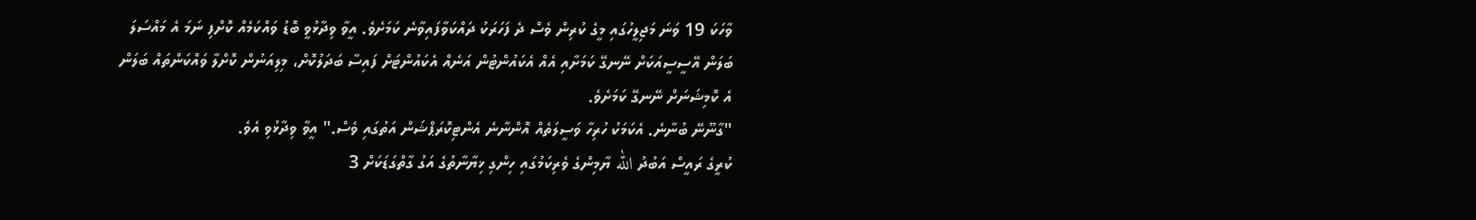ވާހަކަ 19 ވަނަ މަޖިލީހުގައި މީގެ ކުރިން ވެސް ދެ ފަހަރަކު ދައްކަވާފައިވާނެ ކަމަށެވެ. އީވާ ވިދާޅުވީ ބޮޑު ވައްކަމެއް ކޮށްފި ނަމަ އެ މައްސަލަ ބަލަން އޭސީސީއަކަށް ނޭނގޭ ކަމަށާއި އެއް އެކައުންޓުން އަނެއް އެކައުންޓަށް ފައިސާ ބަދަލުކޮށް، މިލިއަނުން ކޮށްލާ ވައްކަންތައް ބަލަން އެ ކޮމިޝަނަށް ނޭނގޭ ކަމަށެވެ.
"ގާނޫނޭ ބުނާނެ. އެކަމަކު ހުރިހާ ވަސީލަތެއް އޮންނާނެ އެންޓިކޮރަޕްޝަން އަތުގައި ވެސް." އީވާ ވިދާޅުވި އެވެ.
ކުރީގެ ރައީސް އަބުދު الله ޔާމިންގެ ވެރިކަމުގައި ހިންގި ޚިޔާނާތުގެ އަގު ގާތްގަޑަކަށް 3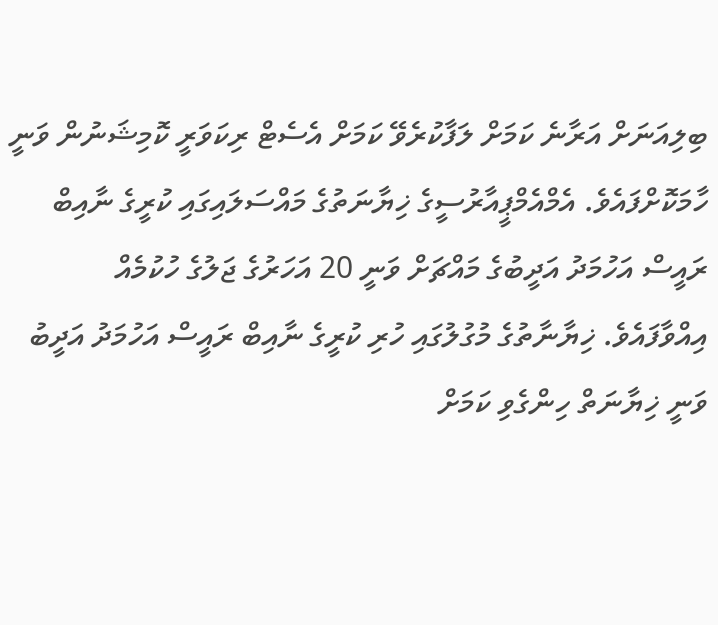ބިލިއަނަށް އަރާނެ ކަމަށް ލަފާކުރެވޭ ކަމަށް އެސެޓް ރިކަވަރީ ކޮމިޝަނުން ވަނީ ހާމަކޮށްފައެވެ. އެމްއެމްޕީއާރުސީގެ ޚިޔާނަތުގެ މައްސަލައިގައި ކުރީގެ ނާއިބް ރައީސް އަހުމަދު އަދީބުގެ މައްޗަށް ވަނީ 20 އަހަރުގެ ޖަލުގެ ހުކުމެއް އިއްވާފައެވެ. ޚިޔާނާތުގެ މުގުލުގައި ހުރި ކުރީގެ ނާއިބް ރައީސް އަހުމަދު އަދީބު ވަނީ ޚިޔާނަތް ހިންގެވި ކަމަށް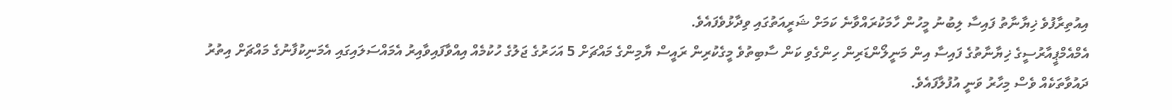އިއުތިރާފުވެ ޚިޔާނާތު ފައިސާ ލިބުނު މީހުން ހާމަކުރައްވާނެ ކަމަށް ޝަރީއަތުގައި ވިދާޅުވެފައެވެ.
އެމްއެމްޕީއާރުސީގެ ޚިޔާނާތުގެ ފައިސާ އިން މަނީލޯންޑަރިން ހިންގެވި ކަން ސާބިތުވެ މީގެކުރިން ރައީސް ޔާމިންގެ މައްޗަށް 5 އަހަރުގެ ޖަލުގެ ހުކުމެއް އިއްވާފައިވާއިރު އެމައްސަލައިގައި އެމަނިކުފާނުގެ މައްޗަށް އިތުރު ދައުވާތަކެއް ވެސް މިހާރު ވަނީ އުފުލާފައެވެ.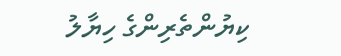ކިޔުންތެރިންގެ ހިޔާލު